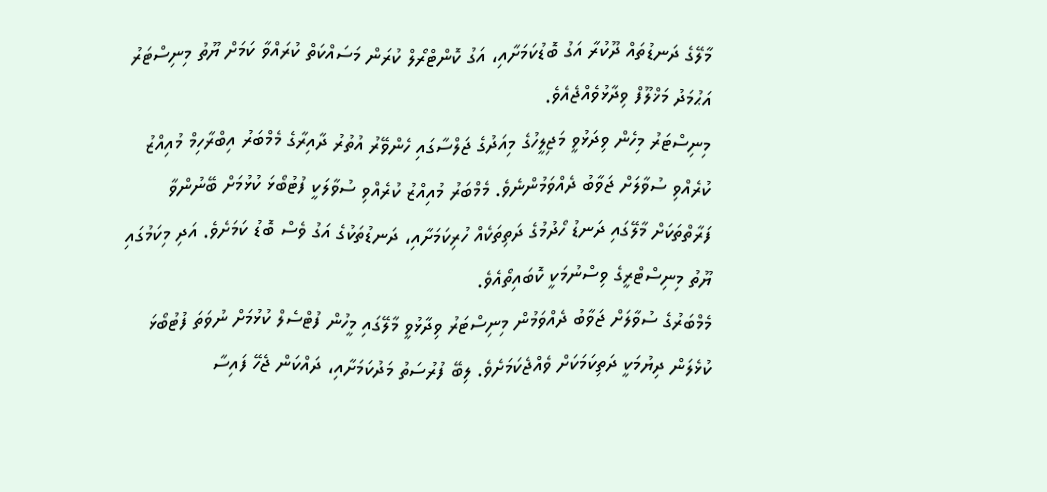މާލޭގެ ދަނޑުތައް ދޫކުރާ އަގު ބޮޑުކަމަށާއި، އަގު ކޮންޓްރޯލް ކުރަން މަސައްކަތް ކުރައްވާ ކަމަށް ޔޫތު މިނިސްޓަރު އަޙުމަދު މަޚްލޫފް ވިދާޅުވެއްޖެއެވެ.
މިނިސްޓަރު މިހެން ވިދަޅުވީ މަޖިލީހުގެ މިއަދުގެ ޖަލްސާގައި ހެންވޭރު އުތުރު ދާއިރާގެ މެމްބަރު އިބްރާހިމް މުއިއްޒު ކުރެއްވި ސުވާލަށް ޖަވާބު ދެއްވަމުންނެވެ. މެމްބަރު މުއިއްޒު ކުރެއްވި ސުވާލަކީ ފުޓުބޯޅަ ކުޅުމަށް ބޭނުންވާ ފަރާތްތަކަށް މާލޭގައި ދަނޑު ހޯދުމުގެ ދަތިތަކެއް ހުރިކަމަށާއި، ދަނޑުތަކުގެ އަގު ވެސް ބޮޑު ކަމަށެވެ. އަދި މިކަމުގައި ޔޫތު މިނިސްޓްރީގެ ވިސްނުމަކީ ކޮބައިތޯއެވެ.
މެމްބަރުގެ ސުވާލަށް ޖަވާބު ދެއްވަމުން މިނިސްޓަރު ވިދާޅުވީ މާލޭގައި މީހުން ފުޓްސެލް ކުޅުމަށް ނުވަތަ ފުޓުބޯޅަ ކުޅެލަން ދިޔުމަކީ ދަތިކަމަކަށް ވެއްޖެކަމަށެވެ. ލިބޭ ފުރުސަތު މަދުކަމަށާއި، ދައްކަން ޖެހޭ ފައިސާ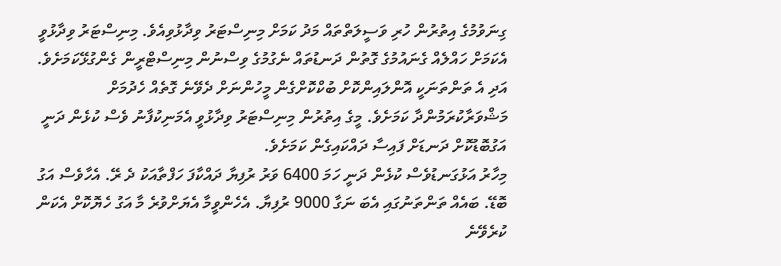ގިނަވުމުގެ އިތުރުން ހުރި ވަސީލަތްތައް މަދު ކަމަށް މިނިސްޓަރު ވިދާޅުވިއެވެ. މިނިސްޓަރު ވިދާޅުވީ އެކަމަށް ހައްލެއް ގެނައުމުގެ ގޮތުން ދަނޑުތައް ނެގުމުގެ ވިސްނުން މިނިސްޓްރީން ގެންގުޅޭކަމަށެވެ. އަދި އެ ތަންތަނަކީ އޮންލައިންކޮށް ބުކްކޮށްގެން މީހުންނަށް ދެވޭނެ ގޮތެއް ހެދުމަށް މަޝްވަރާކުރަމުންދާ ކަމަށެވެ. މީގެ އިތުރުން މިނިސްޓަރު ވިދާޅުވީ އެމަނިކުފާނު ވެސް ކުޅެން ދަނީ އަގުބޮޑުކޮށް ދަނޑަށް ފައިސާ ދައްކައިގެން ކަމަށެވެ.
މިހާރު އަޅުގަނޑުވެސް ކުޅެން ދަނީ ހަމަ 6400 ވަރު ރުފިޔާ ދައްކާފަ ހަފްތާއަކު ދެ ރޭ. އެހާވެސް އަގު ބޮޑޭ. ބައެއް ތަންތަނުގައި އެބަ ނަގާ 9000 ރުފިޔާ. އެހެންވީމާ އެޔަށްވުރެ މާ އަގު ހެޔޮކޮށް އެކަން ކުރެވޭނެ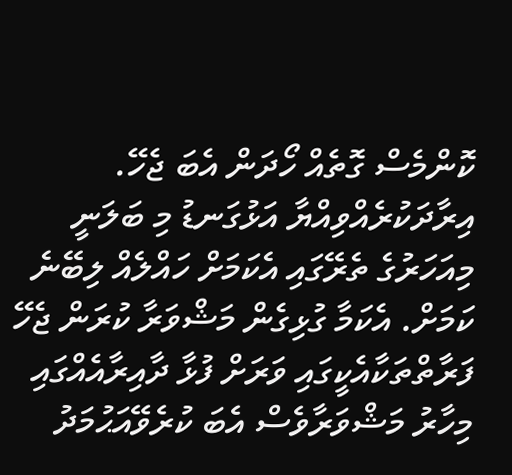ކޮންމެސް ގޮތެއް ހޯދަން އެބަ ޖެހޭ. އިރާދަކުރެއްވިއްޔާ އަޅުގަނޑު މި ބަލަނީ މިއަހަރުގެ ތެރޭގައި އެކަމަށް ހައްލެއް ލިބޭނެ ކަމަށް. އެކަމާ ގުޅިގެން މަޝްވަރާ ކުރަން ޖެހޭ ފަރާތްތަކާއެކީގައި ވަރަށް ފުޅާ ދާއިރާއެއްގައި މިހާރު މަޝްވަރާވެސް އެބަ ކުރެވޭއަޙުމަދު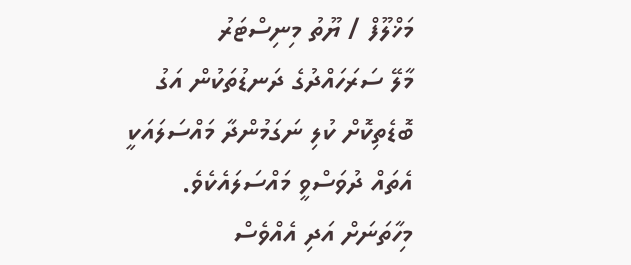މަޚްލޫފް / ޔޫތު މިނިސްޓަރު
މާލޭ ސަރަހައްދުގެ ދަނޑުތަކުން އަގު ބޮޑެތިކޮށް ކުލި ނަގަމުންދާ މައްސަލައަކީ އެތައް ދުވަސްވީ މައްސަލައެކެވެ. މިހާތަނަށް އަދި އެއްވެސް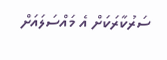ސަރުކާރަކަށް އެ މައްސަލައަށް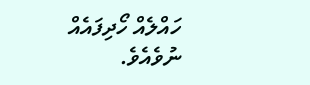ހައްލެއް ހޯދިފައެއް ނުވެއެވެ.